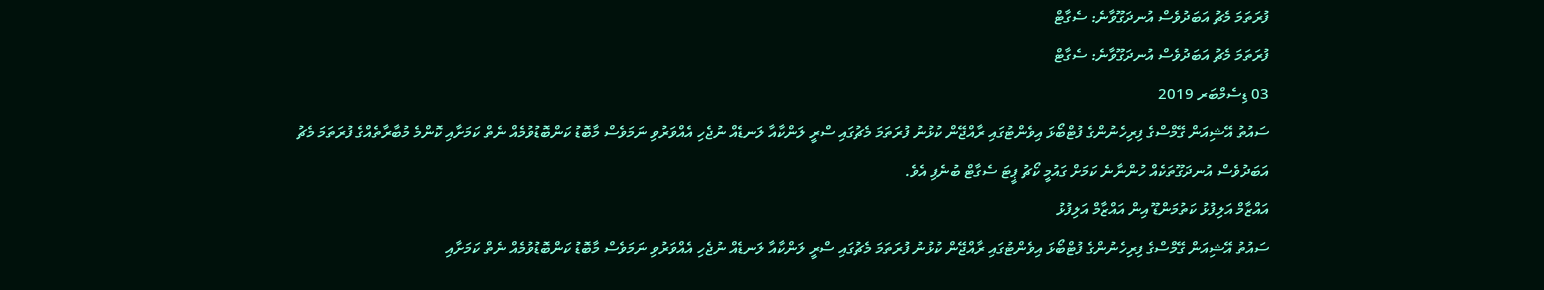ފުރަތަމަ މެޗު އަބަދުވެސް އުނދަގޫވާނެ: ސެގާޓް
ފުރަތަމަ މެޗު އަބަދުވެސް އުނދަގޫވާނެ: ސެގާޓް
03 ޑިސެމްބަރ 2019
ސައުތު އޭޝިއަން ގޭމްސްގެ ފިރިހެނުންގެ ފުޓްބޯޅަ އިވެންޓުގައި ރާއްޖޭން ކުޅުނު ފުރަތަމަ މެޗުގައި ސްރީ ލަންކާއާ ލަނޑެއް ނުޖެހި އެއްވަރުވި ނަމަވެސް މާބޮޑު ކަންބޮޑުވުމެއް ނެތް ކަމަށާއި ކޮންމެ މުބާރާތެއްގެ ފުރަތަމަ މެޗު އަބަދުވެސް އުނދަގޫތަކެއް ހުންނާނެ ކަމަށް ގައުމީ ކޯޗު ޕީޓަ ސެގާޓް ބުނެފި އެވެ.
އައްޒާމް އަލިފުޅު ކަތުމަންޑޫ އިން އައްޒާމް އަލިފުޅު
ސައުތު އޭޝިއަން ގޭމްސްގެ ފިރިހެނުންގެ ފުޓްބޯޅަ އިވެންޓުގައި ރާއްޖޭން ކުޅުނު ފުރަތަމަ މެޗުގައި ސްރީ ލަންކާއާ ލަނޑެއް ނުޖެހި އެއްވަރުވި ނަމަވެސް މާބޮޑު ކަންބޮޑުވުމެއް ނެތް ކަމަށާއި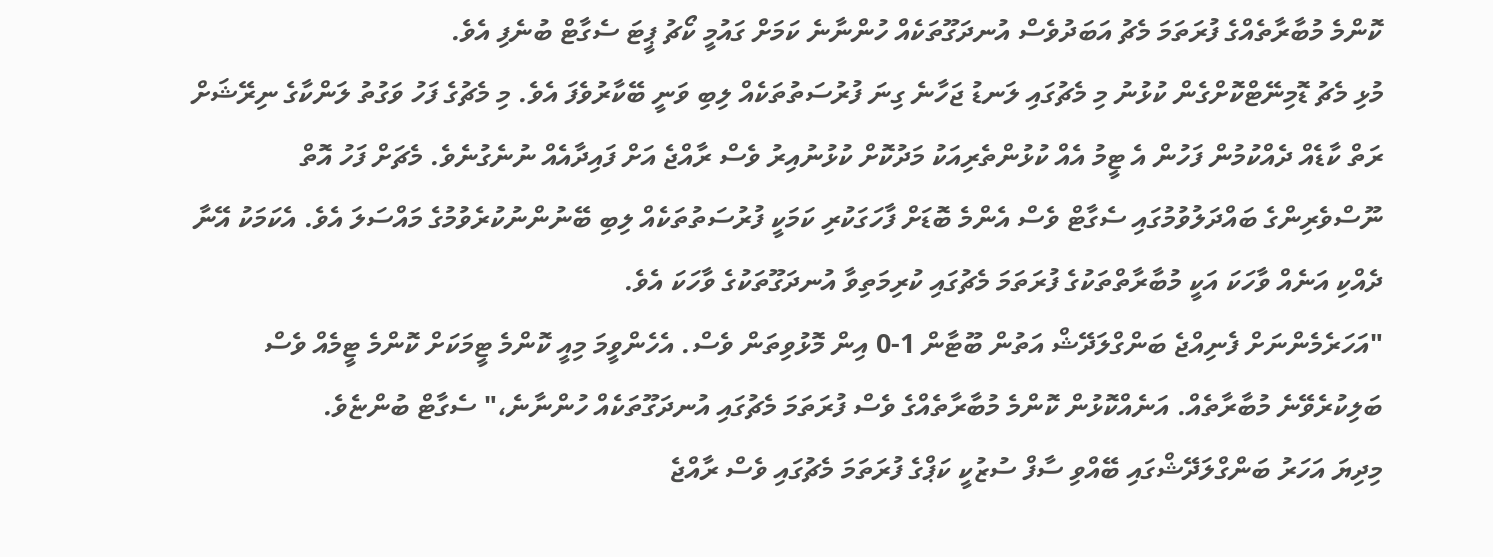ކޮންމެ މުބާރާތެއްގެ ފުރަތަމަ މެޗު އަބަދުވެސް އުނދަގޫތަކެއް ހުންނާނެ ކަމަށް ގައުމީ ކޯޗު ޕީޓަ ސެގާޓް ބުނެފި އެވެ.
މުޅި މެޗު ޑޮމިނޭޓްކޮށްގެން ކުޅުނު މި މެޗުގައި ލަނޑު ޖަހާނެ ގިނަ ފުރުސަތުތަކެއް ލިބި ވަނީ ބޭކާރުވެފަ އެވެ. މި މެޗުގެ ފަހު ވަގުތު ލަންކާގެ ނިރޭޝަށް ރަތް ކާޑެއް ދެއްކުމުން ފަހުން އެ ޓީމު އެއް ކުޅުންތެރިއަކު މަދުކޮށް ކުޅުނުއިރު ވެސް ރާއްޖެ އަށް ފައިދާއެއް ނުނެގުނެވެ. މެޗަށް ފަހު އޮތް ނޫސްވެރިންގެ ބައްދަލުވުމުގައި ސެގާޓް ވެސް އެންމެ ބޮޑަށް ފާހަގަކުރި ކަމަކީ ފުރުސަތުތަކެއް ލިބި ބޭނުންނުކުރެވުމުގެ މައްސަލަ އެވެ. އެކަމަކު އޭނާ ދެއްކި އަނެއް ވާހަކަ އަކީ މުބާރާތްތަކުގެ ފުރަތަމަ މެޗުގައި ކުރިމަތިވާ އުނދަގޫތަކުގެ ވާހަކަ އެވެ.
"އަހަރެމެންނަށް ފެނިއްޖެ ބަންގްލަދޭޝް އަތުން ބޫޓާން 1-0 އިން މޮޅުވިތަން ވެސް. އެހެންވީމަ މިއީ ކޮންމެ ޓީމަކަށް ކޮންމެ ޓީމެއް ވެސް ބަލިކުރެވޭނެ މުބާރާތެއް. އަނެއްކޮޅުން ކޮންމެ މުބާރާތެއްގެ ވެސް ފުރަތަމަ މެޗުގައި އުނދަގޫތަކެއް ހުންނާނެ،" ސެގާޓް ބުންޏެވެ.
މިދިޔަ އަހަރު ބަންގްލަދޭޝްގައި ބޭއްވި ސާފް ސުޒުކީ ކަޕްގެ ފުރަތަމަ މެޗުގައި ވެސް ރާއްޖެ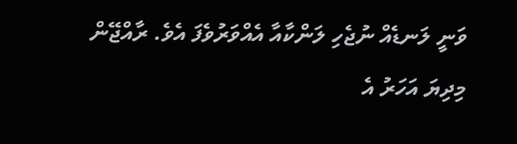ވަނީ ލަނޑެއް ނުޖެހި ލަންކާއާ އެއްވަރުވެފަ އެވެ. ރާއްޖޭން މިދިޔަ އަހަރު އެ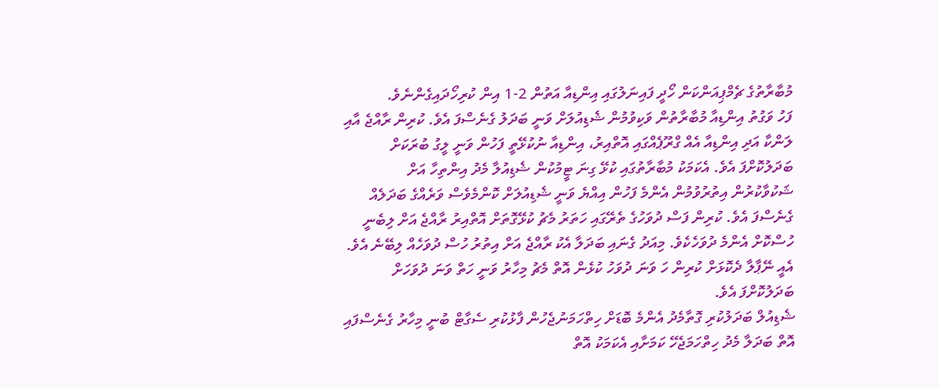މުބާރާތުގެ ޗެމްޕިއަންކަން ހޯދީ ފައިނަލުގައި އިންޑިއާ އަތުން 2-1 އިން ކުރިހޯދައިގެންނެވެ.
ފަހު ވަގުތު އިންޑިއާ މުބާރާތުން ވަކިވުމުން ޝެޑިއުލަށް ވަނީ ބަދަލު ގެނެސްފަ އެވެ. ކުރިން ރާއްޖެ އާއި ލަންކާ އަދި އިންޑިއާ އެއް ގްރޫޕެއްގައި އޮތްއިރު، އިންޑިއާ ނުކުޅޭތީ ފަހުން ވަނީ ލީގު ބުރަކަށް ބަދަލުކޮށްފަ އެވެ. އެކަމަކު މުބާރާތުގައި ކުޅޭ ގިނަ ޓީމުކުން ޝެޑިއުލާ މެދު އިންތިހާ އަށް ޝަކުވާކުރުން އިތުރުވުމުން އެންމެ ފަހުން އިއްޔެ ވަނީ ޝެޑިއުލަށް ކޮންމެވެސް ވަރެއްގެ ބަދަލެއް ގެނެސްފަ އެވެ. ކުރިން ފަސް ދުވަހުގެ ތެރޭގައި ހަތަރު މެޗު ކުޅޭގޮތަށް އޮތްއިރު ރާއްޖެ އަށް ލިބެނީ ހުސްކޮށް އެންމެ ދުވަހެކެވެ. މިއަދު ގެނައި ބަދަލާ އެކު ރާއްޖެ އަށް އިތުރު ހުސް ދުވަހެއް ލިބޭނެ އެވެ. އެއީ ނޭޕާލާ ދެކޮޅަށް ކުރިން ހަ ވަނަ ދުވަހު ކުޅެން އޮތް މެޗު މިހާރު ވަނީ ހަތް ވަނަ ދުވަހަށް ބަދަލުކޮށްފަ އެވެ.
ޝެޑިއުލް ބަދަލުކުރި ގޮތާމެދު އެންމެ ބޮޑަށް ހިތްހަމަނުޖެހުން ފާޅުކުރި ސެގާޓް ބުނީ މިހާރު ގެނެސްފައި އޮތް ބަދަލާ މެދު ހިތްހަމަޖެހޭ ކަމަށާއި އެކަމަކު އޮތް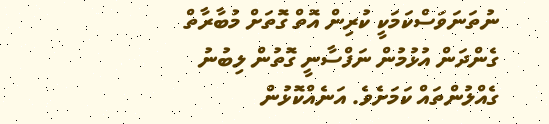ނުތަނަވަސްކަމަކީ ކުރިން އޮތް ގޮތަށް މުބާރާތް ގެންދަން އުޅުމުން ނަފްސާނީ ގޮތުން ލިބުނު ގެއްލުންތައް ކަމަށެވެ. އަނެއްކޮޅުން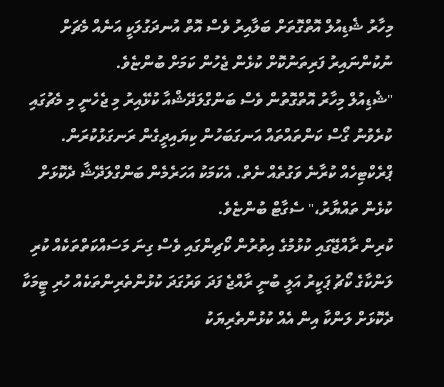މިހާރު ޝެޑިއުލް އޮތްގޮތަށް ބަލާއިރު ވެސް އޮތް އުނދަގުލަކީ އަނެއް މެޗަށް ނުކުންނައިރު ފަރިތަނުކޮށް ކުޅެން ޖެހުން ކަމަށް ބުންޏެވެ.
"ޝެޑިއުލް މިހާރު އޮތްގޮތުން ވެސް ބަންގްލަދޭޝްއާ ކުޅޭއިރު މި ޖެހެނީ މި މެޗުގައި ކުރެވުނު ގޯސް ކަންތައްތައް އަނގަބަހުން ކިޔައިދީގެން ރަނގަޅުކުރަން. ޕްރެކްޓިހެއް ކުރާނެ ވަގުތެއް ނެތް. އެކަމަކު އަހަރެމެން ބަންގްލަދޭޝާ ދެކޮޅަށް ކުޅެން ތައްޔާރު،" ސެގާޓް ބުންޏެވެ.
ކުރިން ރާއްޖޭގައި ކުޅުމުގެ އިތުރުން ކޯޗިންގައި ވެސް ގިނަ މަސައްކަތްތަކެއް ކުރި ލަންކާގެ ކޯޗު ޕަކީރު އަލީ ބުނީ ރާއްޖެ ފަދަ ވަރުގަދަ ކުޅުންތެރިންތަކެއް ހުރި ޓީމަކާ ދެކޮޅަށް ލަންކާ އިން އެއް ކުޅުންތެރިޔަކު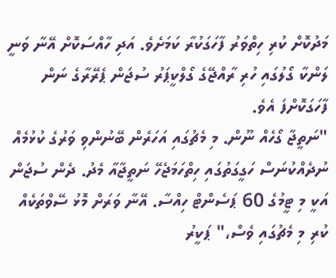މަދުކޮށް ކުރި ހިތްވަރު ފާހަގަކުރާ ކަމަށެވެ. އަދި ހާއްސަކޮށް އޭނާ ވަނީ ލަންކާ ގޯލުގައި ހުރި ރާއްޖޭގެ ގޯލްކީޕަރު ސުޖަން ޕެރޭރާގެ ނަން ފާހަގަކޮށްފަ އެވެ.
"ނަތީޖާ ގޯހެއް ނޫން. މި މެޗުގައި އަހަރެން ބޭނުންވި ވަރުގެ ކުޅުމެއް ނުދެއްކުނަސް ހަގީގަތުގައި ހިތްހަމަޖެހޭ ނަތީޖާއާ މެދު. ދެން ސުޖަން އަކީ މި ޓީމުގެ 60 ޕަސެންޓް ހިއްސާ. އޭނާ ވަރަށް މޮޅު ސޭވްތަކެއް ކުރި މި މެޗުގައި ވެސް،" ޕަކީރު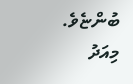ބުންޏެވެ.
މިއަދު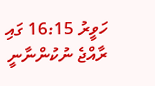ހަވީރު 16:15 ގައި ރާއްޖެ ނުކުންނާނީ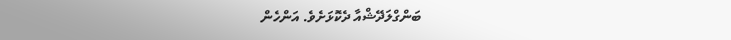ބަންގްލަދޭޝްއާ ދެކޮޅަށެވެ. އަންހެން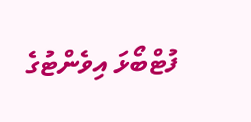ފުޓްބޯޅަ އިވެންޓުގެ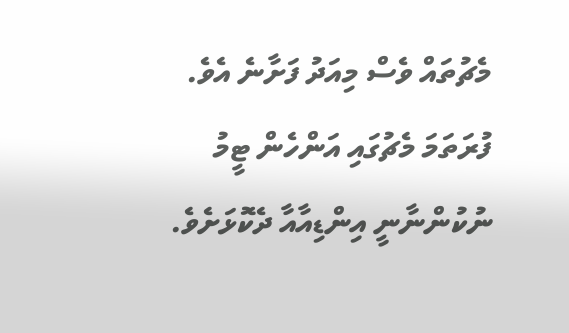މެޗުތައް ވެސް މިއަދު ފަށާނެ އެވެ. ފުރަތަމަ މެޗުގައި އަންހެން ޓީމު ނުކުންނާނީ އިންޑިއާއާ ދެކޮޅަށެވެ.